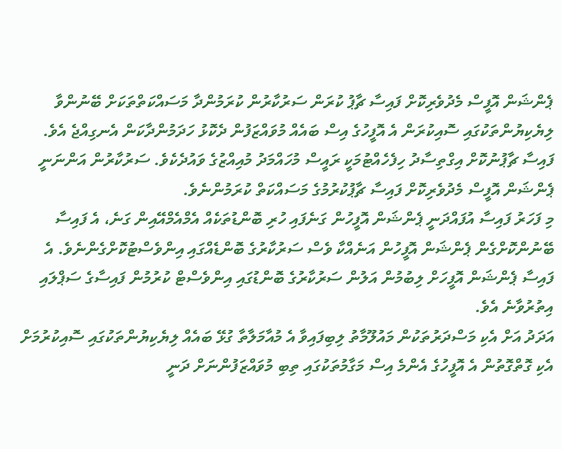ޕެންޝަން އޮފީސް މެދުވެރިކޮށް ފައިސާ ޗާޕު ކުރަން ސަރުކާރުން ކުރަމުންދާ މަސައްކަތްތަކަށް ބޭނުންވާ ލިޔެކިޔުންތަކުގައި ސޮއިކުރަން އެ އޮފީހުގެ އިސް ބައެއް މުވައްޒަފުން ދެކޮޅު ހަދަމުންދާކަން އެނގިއްޖެ އެވެ.
ފައިސާ ޗާޕުނުކޮށް އިގްތިސާދު ހިފެހެއްޓުމަކީ ރައީސް މުހައްމަދު މުއިއްޒުގެ ވައުދެކެވެ. ސަރުކާރުން އަންނަނީ ޕެންޝަން އޮފީސް މެދުވެރިކޮށް ފައިސާ ޗާޕުކުރުމުގެ މަސައްކަތް ކުރަމުންނެވެ.
މި ފަހަރު ފައިސާ އުފައްދަނީ ޕެންޝަން އޮފީހުން ގަނެފައި ހުރި ބޮންޑުތަކެއް އެމްއެމްއޭއިން ގަނެ، އެ ފައިސާ ބޭނުންކޮށްގެން ޕެންޝަން އޮފީހުން އަނެއްކާ ވެސް ސަރުކާރުގެ ބޮންޑެއްގައި އިންވެސްޓުކޮށްގެންނެވެ. އެ ފައިސާ ޕެންޝަން އޮފީހަށް ލިބުމުން އަލުން ސަރުކާރުގެ ބޮންޑުގައި އިންވެސްޓް ކުރުމުން ފައިސާގެ ސަޕްލައި އިތުރުވާނެ އެވެ.
އަދަދު އަށް އެކި މަސްދަރުތަކުން މައުލޫމާތު ލިބިފައިވާ އެ މުއާމަލާތާ ގުޅޭ ބައެއް ލިޔެކިޔުންތަކުގައި ސޮއިކުރުމަށް އެކި ގޮތްގޮތުން އެ އޮފީހުގެ އެންމެ އިސް މަގާމުތަކުގައި ތިބި މުވައްޒަފުންނަށް ދަނީ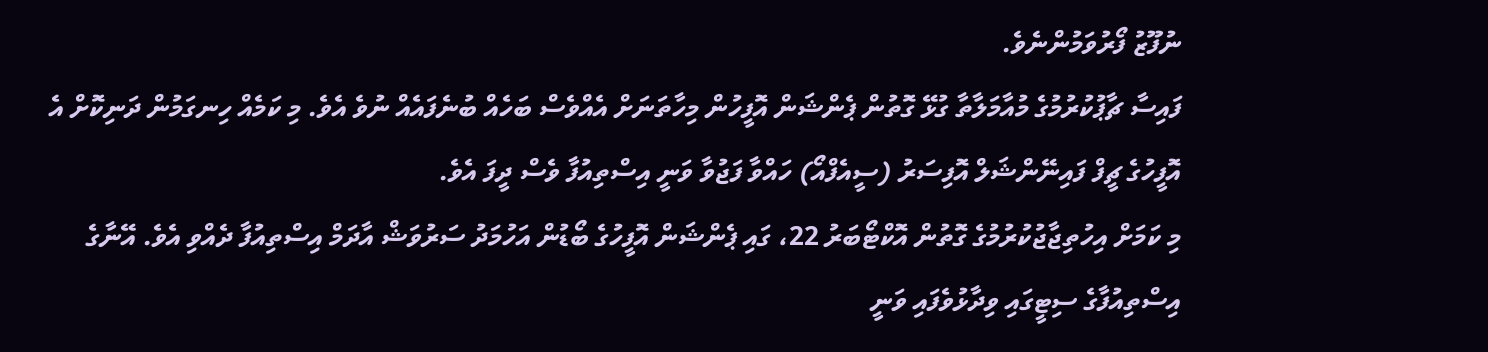ނުފޫޒު ފޯރުވަމުންނެވެ.
ފައިސާ ޗާޕުކުރުމުގެ މުއާމަލާތާ ގުޅޭ ގޮތުން ޕެންޝަން އޮފީހުން މިހާތަނަށް އެއްވެސް ބަހެއް ބުނެފައެއް ނުވެ އެވެ. މި ކަމެއް ހިނގަމުން ދަނިކޮށް އެ އޮފީހުގެ ޗީފް ފައިނޭންޝަލް އޮފިސަރު (ސީއެފްއޯ) ހައްވާ ފަޖުވާ ވަނީ އިސްތިއުފާ ވެސް ދީފަ އެވެ.
މި ކަމަށް އިހުތިޖާޖުކުރުމުގެ ގޮތުން އޮކްޓޯބަރު 22، ގައި ޕެންޝަން އޮފީހުގެ ބޯޑުން އަހުމަދު ސަރުވަޝް އާދަމް އިސްތިއުފާ ދެއްވި އެވެ. އޭނާގެ އިސްތިއުފާގެ ސިޓީގައި ވިދާޅުވެފައި ވަނީ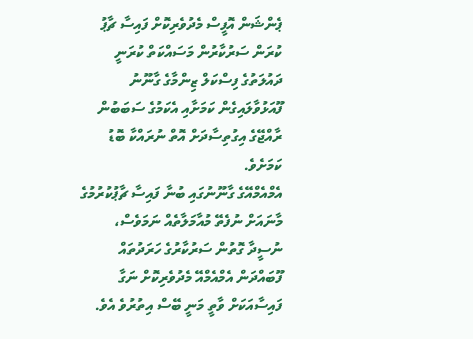ޕެންޝަން އޮފީސް މެދުވެރިކޮށް ފައިސާ ޗާޕު ކުރަން ސަރުކާރުން މަސައްކަތް ކުރަނީ ދައުލަތުގެ ފިސްކަލް ޒިންމާގެ ގާނޫނު ފޫއަޅުވާލައިގެން ކަމަށާއި އެކަމުގެ ސަބަބުން ރާއްޖޭގެ އިގުތިސާދަށް އޮތް ނުރައްކާ ބޮޑު ކަމަށެވެ.
އެމްއެމްއޭގެ ގާނޫނުގައި ބުނާ ފައިސާ ޗާޕުކުރުމުގެ މާނައަށް ނުފެތޭ މުއާމަލާތެއް ނަމަވެސް، ނުސީދާ ގޮތުން ސަރުކާރުގެ ހަރަދުތައް ފޫބައްދަން އެމްއެމްއޭ މެދުވެރިކޮށް ނަގާ ފައިސާއަކަށް ވާތީ މަނީ ބޭސް އިތުރުވެ އެވެ.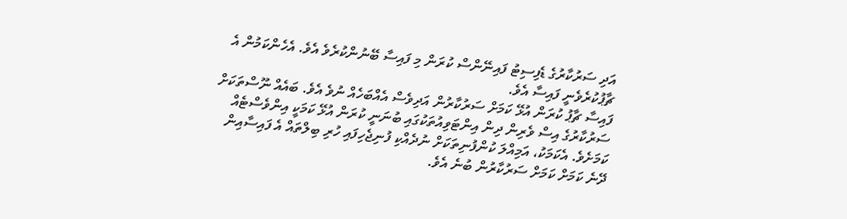އަދި ސަރުކާރުގެ ޑެފިސިޓު ފައިނޭންސް ކުރަން މި ފައިސާ ބޭނުންކުރެވެ އެވެ. އެހެންކަމުން އެ ޗާޕުކުރެވެނީ ފައިސާ އެވެ.
ފައިސާ ޗާޕު ކުރަން އުޅޭ ކަމަށް ސަރުކާރުން އަދިވެސް އެއްބަހެއް ނުވެ އެވެ. ބައެއް ނޫސްތަކަށް ސަރުކާރުގެ އިސް ވެރިން ދިން އިންޓަވިއުތަކުގައި ބުނަނީ ކުރަން އުޅޭ ކަމަކީ އިންވެސްޓެއް ކަމަށެވެ. އެކަމަކު، އަމިއްލަ ކުންފުނިތަކަށް ނުދެއްކި ފުނިޖެހިފައި ހުރި ބިލްތައް އެ ފައިސާއިން ދޭނެ ކަމަށް ކަމަށް ސަރުކާރުން ބުނެ އެވެ.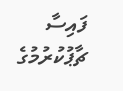ފައިސާ ޗާޕުކުރުމުގެ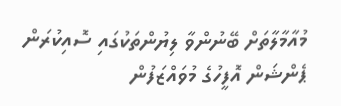މުއާމާލާތަށް ބޭނުންވާ ލިޔުންތަކުގައި ސޮއިކުރަން ޕެންޝަން އޮފީހުގެ މުވައްޒަފުން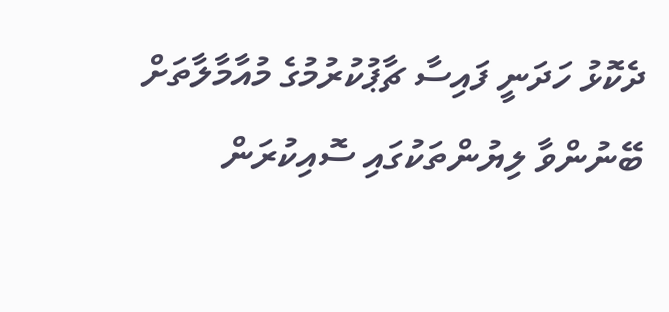ދެކޮޅު ހަދަނީ ފައިސާ ޗާޕުކުރުމުގެ މުއާމާލާތަށް ބޭނުންވާ ލިޔުންތަކުގައި ސޮއިކުރަން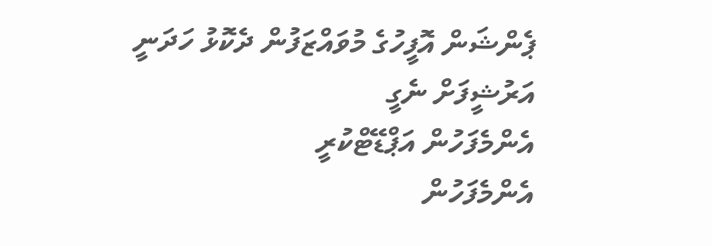ޕެންޝަން އޮފީހުގެ މުވައްޒަފުން ދެކޮޅު ހަދަނީ
އަރުޝީފަށް ނެގީ
އެންމެފަހުން އަޕްޑޭޓްކުރީ
އެންމެފަހުން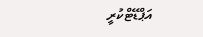އަޕްޑޭޓްކުރީ